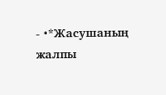- •*Жасушаның жалпы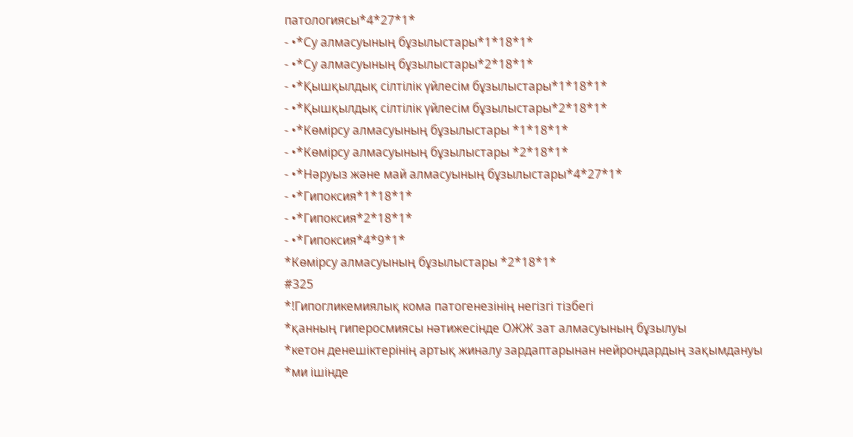патологиясы*4*27*1*
- •*Су алмасуының бұзылыстары*1*18*1*
- •*Су алмасуының бұзылыстары*2*18*1*
- •*Қышқылдық сілтілік үйлесім бұзылыстары*1*18*1*
- •*Қышқылдық сілтілік үйлесім бұзылыстары*2*18*1*
- •*Көмірсу алмасуының бұзылыстары *1*18*1*
- •*Көмірсу алмасуының бұзылыстары *2*18*1*
- •*Нәруыз және май алмасуының бұзылыстары*4*27*1*
- •*Гипоксия*1*18*1*
- •*Гипоксия*2*18*1*
- •*Гипоксия*4*9*1*
*Көмірсу алмасуының бұзылыстары *2*18*1*
#325
*!Гипогликемиялық кома патогенезінің негізгі тізбегі
*қанның гиперосмиясы нәтижесінде ОЖЖ зат алмасуының бұзылуы
*кетон денешіктерінің артық жиналу зардаптарынан нейрондардың зақымдануы
*ми ішінде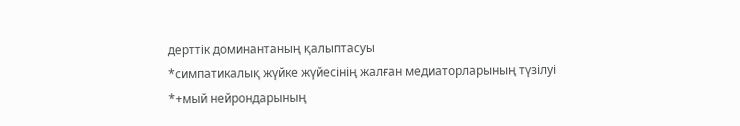дерттік доминантаның қалыптасуы
*симпатикалық жүйке жүйесінің жалған медиаторларының түзілуі
*+мый нейрондарының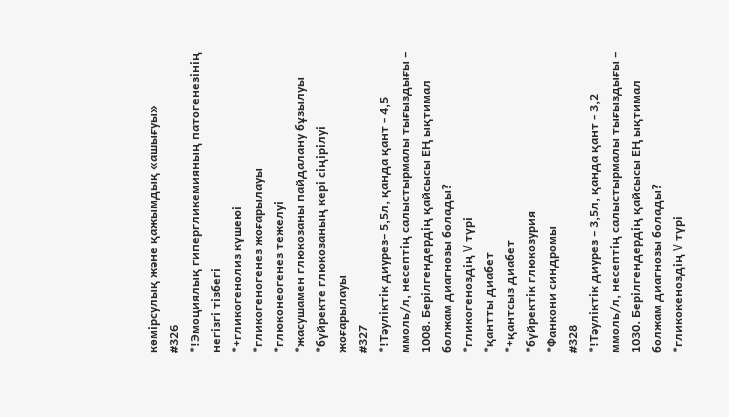көмірсулық және қажымдық «ашығуы»
#326
*!Эмоциялық гипергликемияның патогенезінің негізгі тізбегі
*+гликогенолиз күшеюі
*гликогеногенез жоғарылауы
*глюконеогенез тежелуі
*жасушамен глюкозаны пайдалану бұзылуы
*бүйректе глюкозаның кері сіңірілуі жоғарылауы
#327
*!Тәуліктік диурез– 5,5л, қанда қант - 4,5 ммоль/л, несептің салыстырмалы тығыздығы – 1008. Берілгендердің қайсысы ЕҢ ықтимал болжам диагнозы болады?
*гликогеноздің V түрі
*қантты диабет
*+қантсыз диабет
*бүйректік глюкозурия
*Фанкони синдромы
#328
*!Тәуліктік диурез – 3,5л, қанда қант - 3,2 ммоль/л, несептің салыстырмалы тығыздығы – 1030. Берілгендердің қайсысы ЕҢ ықтимал болжам диагнозы болады?
*гликокеноздің V түрі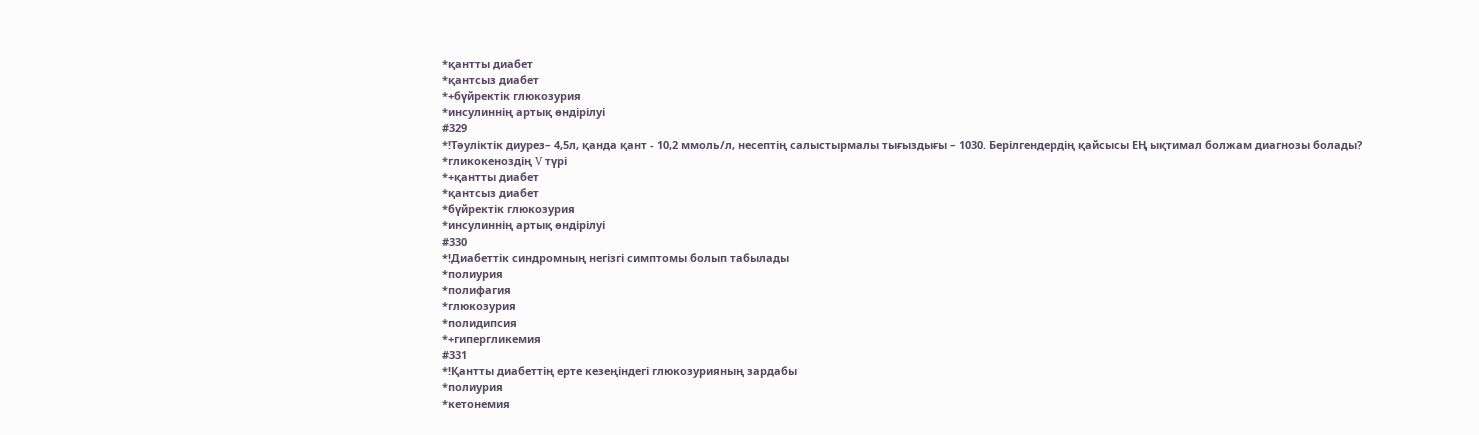*қантты диабет
*қантсыз диабет
*+бүйректік глюкозурия
*инсулиннің артық өндірілуі
#329
*!Тәуліктік диурез– 4,5л, қанда қант - 10,2 ммоль/л, несептің салыстырмалы тығыздығы – 1030. Берілгендердің қайсысы ЕҢ ықтимал болжам диагнозы болады?
*гликокеноздің V түрі
*+қантты диабет
*қантсыз диабет
*бүйректік глюкозурия
*инсулиннің артық өндірілуі
#330
*!Диабеттік синдромның негізгі симптомы болып табылады
*полиурия
*полифагия
*глюкозурия
*полидипсия
*+гипергликемия
#331
*!Қантты диабеттің ерте кезеңіндегі глюкозурияның зардабы
*полиурия
*кетонемия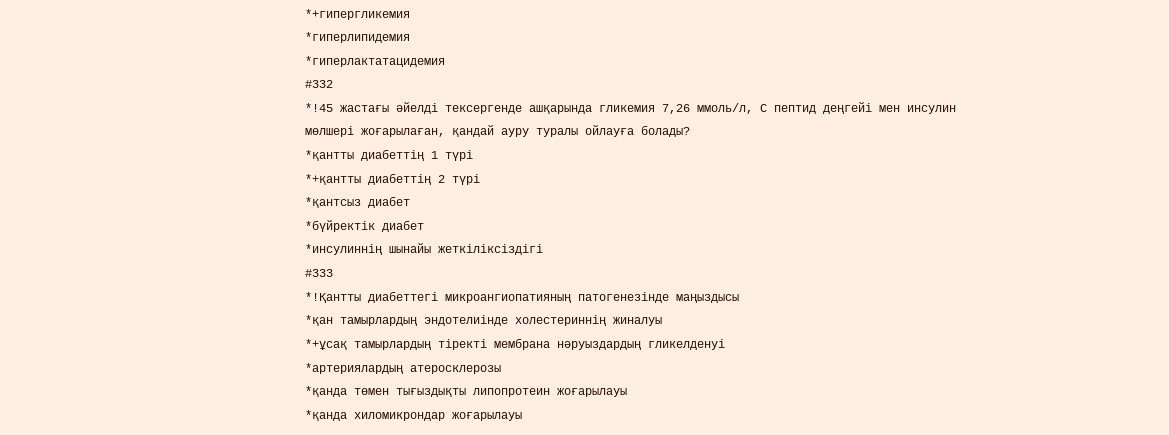*+гипергликемия
*гиперлипидемия
*гиперлактатацидемия
#332
*!45 жастағы әйелді тексергенде ашқарында гликемия 7,26 ммоль/л, С пептид деңгейі мен инсулин мөлшері жоғарылаған, қандай ауру туралы ойлауға болады?
*қантты диабеттің 1 түрі
*+қантты диабеттің 2 түрі
*қантсыз диабет
*бүйректік диабет
*инсулиннің шынайы жеткіліксіздігі
#333
*!Қантты диабеттегі микроангиопатияның патогенезінде маңыздысы
*қан тамырлардың эндотелиінде холестериннің жиналуы
*+ұсақ тамырлардың тіректі мембрана нәруыздардың гликелденуі
*артериялардың атеросклерозы
*қанда төмен тығыздықты липопротеин жоғарылауы
*қанда хиломикрондар жоғарылауы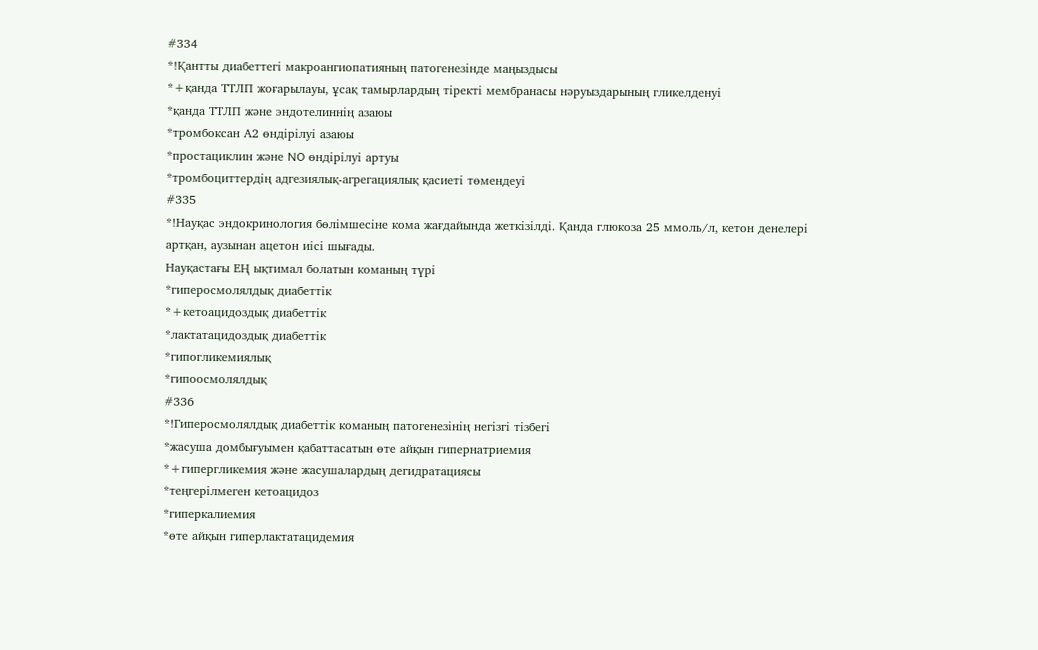#334
*!Қантты диабеттегі макроангиопатияның патогенезінде маңыздысы
*+қанда ТТЛП жоғарылауы, ұсақ тамырлардың тіректі мембранасы нәруыздарының гликелденуі
*қанда ТТЛП және эндотелиннің азаюы
*тромбоксан А2 өндірілуі азаюы
*простациклин және NO өндірілуі артуы
*тромбоциттердің адгезиялық-агрегациялық қасиеті төмендеуі
#335
*!Науқас эндокринология бөлімшесіне кома жағдайында жеткізілді. Қанда глюкоза 25 ммоль/л, кетон денелері артқан, аузынан ацетон иісі шығады.
Науқастағы ЕҢ ықтимал болатын команың түрі
*гиперосмолялдық диабеттік
*+кетоацидоздық диабеттік
*лактатацидоздық диабеттік
*гипогликемиялық
*гипоосмолялдық
#336
*!Гиперосмолялдық диабеттік команың патогенезінің негізгі тізбегі
*жасуша домбығуымен қабаттасатын өте айқын гипернатриемия
*+гипергликемия және жасушалардың дегидратациясы
*теңгерілмеген кетоацидоз
*гиперкалиемия
*өте айқын гиперлактатацидемия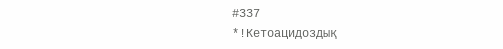#337
*!Кетоацидоздық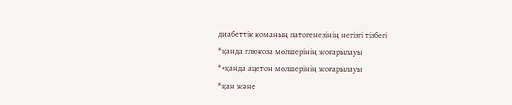диабеттік команың патогенезінің негізгі тізбегі
*қанда глюкоза мөлшерінің жоғарылауы
*+қанда ацетон мөлшерінің жоғарылауы
*қан және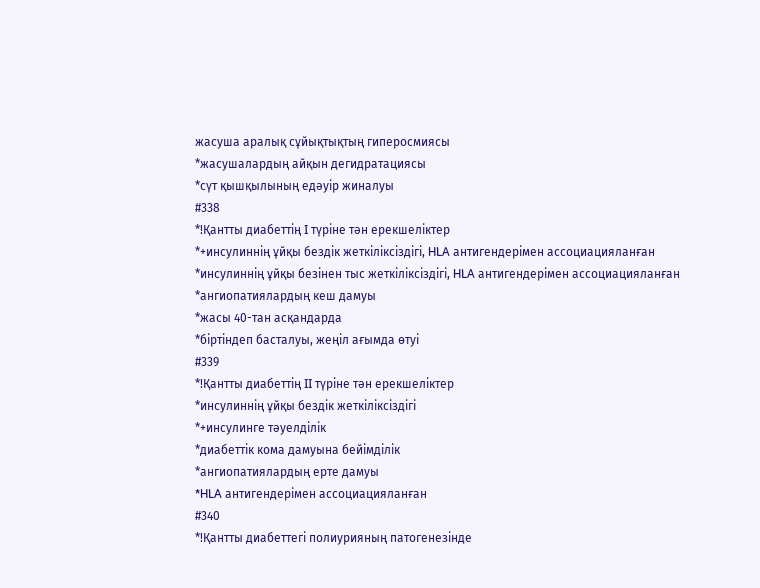жасуша аралық сұйықтықтың гиперосмиясы
*жасушалардың айқын дегидратациясы
*сүт қышқылының едәуір жиналуы
#338
*!Қантты диабеттің I түріне тән ерекшеліктер
*+инсулиннің ұйқы бездік жеткіліксіздігі, HLA антигендерімен ассоциацияланған
*инсулиннің ұйқы безінен тыс жеткіліксіздігі, HLA антигендерімен ассоциацияланған
*ангиопатиялардың кеш дамуы
*жасы 40-тан асқандарда
*біртіндеп басталуы, жеңіл ағымда өтуі
#339
*!Қантты диабеттің II түріне тән ерекшеліктер
*инсулиннің ұйқы бездік жеткіліксіздігі
*+инсулинге тәуелділік
*диабеттік кома дамуына бейімділік
*ангиопатиялардың ерте дамуы
*HLA антигендерімен ассоциацияланған
#340
*!Қантты диабеттегі полиурияның патогенезінде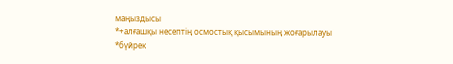маңыздысы
*+алғашқы несептің осмостық қысымының жоғарылауы
*бүйрек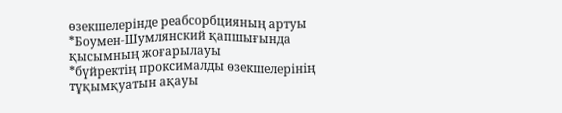өзекшелерінде реабсорбцияның артуы
*Боумен-Шумлянский қапшығында қысымның жоғарылауы
*бүйректің проксималды өзекшелерінің тұқымқуатын ақауы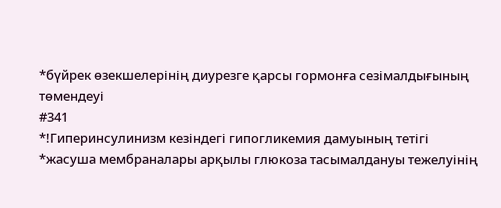*бүйрек өзекшелерінің диурезге қарсы гормонға сезімалдығының төмендеуі
#341
*!Гиперинсулинизм кезіндегі гипогликемия дамуының тетігі
*жасуша мембраналары арқылы глюкоза тасымалдануы тежелуінің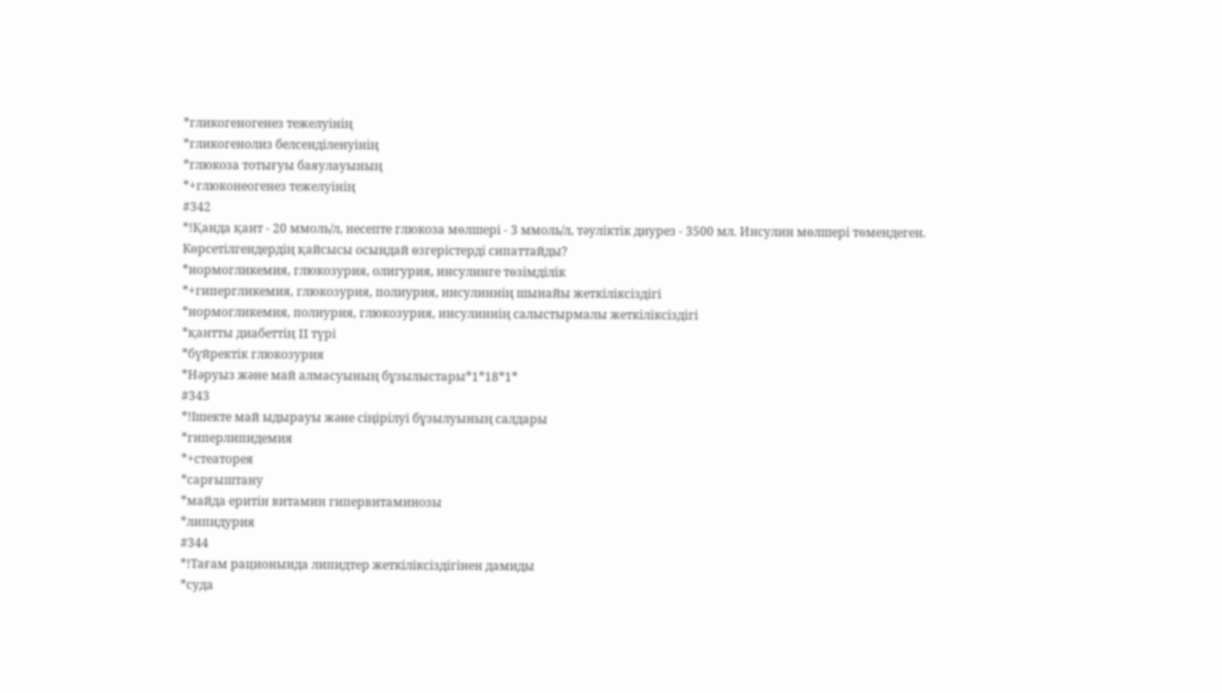*гликогеногенез тежелуінің
*гликогенолиз белсенділенуінің
*глюкоза тотығуы баяулауының
*+глюконеогенез тежелуінің
#342
*!Қанда қант - 20 ммоль/л, несепте глюкоза мөлшері - 3 ммоль/л, тәуліктік диурез - 3500 мл. Инсулин мөлшері төмендеген.
Көрсетілгендердің қайсысы осындай өзгерістерді сипаттайды?
*нормогликемия, глюкозурия, олигурия, инсулинге төзімділік
*+гипергликемия, глюкозурия, полиурия, инсулиннің шынайы жеткіліксіздігі
*нормогликемия, полиурия, глюкозурия, инсулиннің салыстырмалы жеткіліксіздігі
*қантты диабеттің II түрі
*бүйректік глюкозурия
*Нәруыз және май алмасуының бұзылыстары*1*18*1*
#343
*!Ішекте май ыдырауы және сіңірілуі бұзылуының салдары
*гиперлипидемия
*+стеаторея
*сарғыштану
*майда еритін витамин гипервитаминозы
*липидурия
#344
*!Тағам рационында липидтер жеткіліксіздігінен дамиды
*суда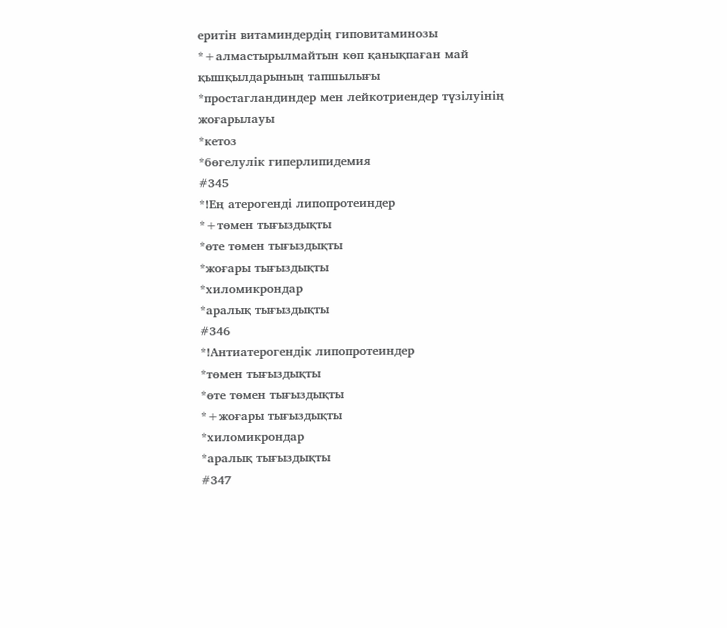еритін витаминдердің гиповитаминозы
*+алмастырылмайтын көп қанықпаған май қышқылдарының тапшылығы
*простагландиндер мен лейкотриендер түзілуінің жоғарылауы
*кетоз
*бөгелулік гиперлипидемия
#345
*!Ең атерогенді липопротеиндер
*+төмен тығыздықты
*өте төмен тығыздықты
*жоғары тығыздықты
*хиломикрондар
*аралық тығыздықты
#346
*!Антиатерогендік липопротеиндер
*төмен тығыздықты
*өте төмен тығыздықты
*+жоғары тығыздықты
*хиломикрондар
*аралық тығыздықты
#347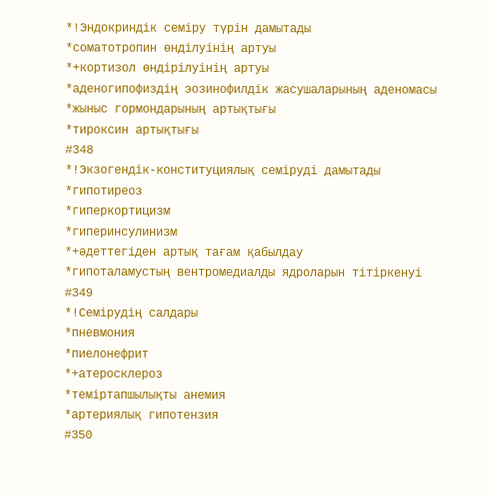*!Эндокриндік семіру түрін дамытады
*соматотропин өнділуінің артуы
*+кортизол өндірілуінің артуы
*аденогипофиздің эозинофилдік жасушаларының аденомасы
*жыныс гормондарының артықтығы
*тироксин артықтығы
#348
*!Экзогендік-конституциялық семіруді дамытады
*гипотиреоз
*гиперкортицизм
*гиперинсулинизм
*+әдеттегіден артық тағам қабылдау
*гипоталамустың вентромедиалды ядроларын тітіркенуі
#349
*!Семірудің салдары
*пневмония
*пиелонефрит
*+атеросклероз
*теміртапшылықты анемия
*артериялық гипотензия
#350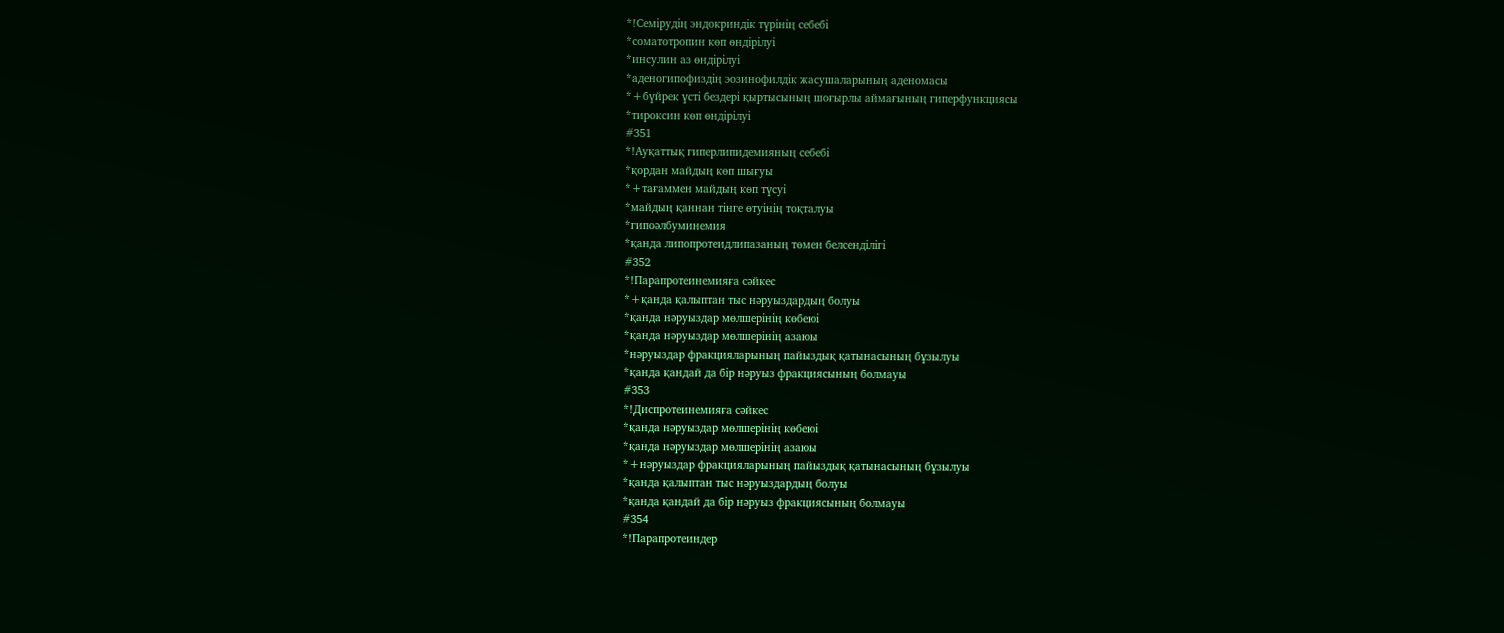*!Семірудің эндокриндік түрінің себебі
*соматотропин көп өндірілуі
*инсулин аз өндірілуі
*аденогипофиздің эозинофилдік жасушаларының аденомасы
*+бүйрек үсті бездері қыртысының шоғырлы аймағының гиперфункциясы
*тироксин көп өндірілуі
#351
*!Ауқаттық гиперлипидемияның себебі
*қордан майдың көп шығуы
*+тағаммен майдың көп түсуі
*майдың қаннан тінге өтуінің тоқталуы
*гипоәлбуминемия
*қанда липопротеидлипазаның төмен белсенділігі
#352
*!Парапротеинемияға сәйкес
*+қанда қалыптан тыс нәруыздардың болуы
*қанда нәруыздар мөлшерінің көбеюі
*қанда нәруыздар мөлшерінің азаюы
*нәруыздар фракцияларының пайыздық қатынасының бұзылуы
*қанда қандай да бір нәруыз фракциясының болмауы
#353
*!Диспротеинемияға сәйкес
*қанда нәруыздар мөлшерінің көбеюі
*қанда нәруыздар мөлшерінің азаюы
*+нәруыздар фракцияларының пайыздық қатынасының бұзылуы
*қанда қалыптан тыс нәруыздардың болуы
*қанда қандай да бір нәруыз фракциясының болмауы
#354
*!Парапротеиндер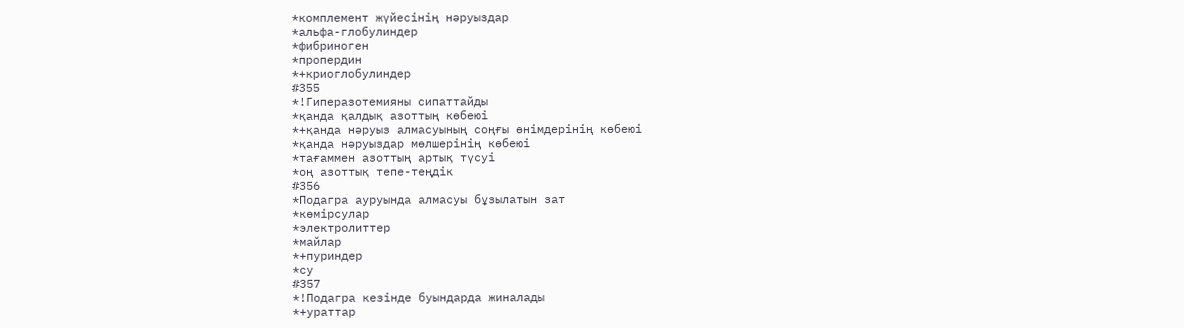*комплемент жүйесінің нәруыздар
*альфа-глобулиндер
*фибриноген
*пропердин
*+криоглобулиндер
#355
*!Гиперазотемияны сипаттайды
*қанда қалдық азоттың көбеюі
*+қанда нәруыз алмасуының соңғы өнімдерінің көбеюі
*қанда нәруыздар мөлшерінің көбеюі
*тағаммен азоттың артық түсуі
*оң азоттық тепе-теңдік
#356
*Подагра ауруында алмасуы бұзылатын зат
*көмірсулар
*электролиттер
*майлар
*+пуриндер
*су
#357
*!Подагра кезінде буындарда жиналады
*+ураттар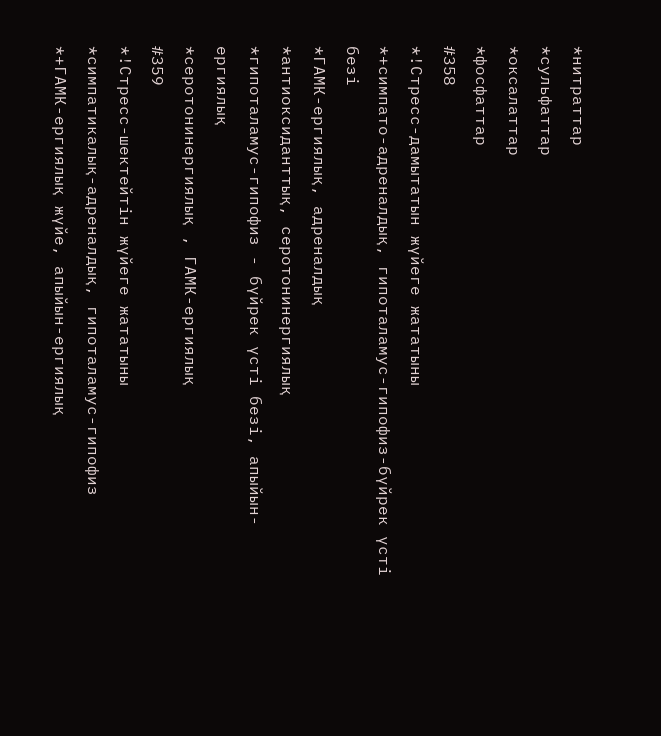*нитраттар
*сульфаттар
*оксалаттар
*фосфаттар
#358
*!Стресс-дамытатын жүйеге жататыны
*+симпато-адреналдық, гипоталамус-гипофиз-бүйрек үсті безі
*ГАМК-ергиялық, адреналдық
*антиоксиданттық, серотонинергиялық
*гипоталамус-гипофиз - бүйрек үсті безі, апыйын-ергиялық
*серотонинергиялық , ГАМК-ергиялық
#359
*!Стресс-шектейтін жүйеге жататыны
*симпатикалық-адреналдық, гипоталамус-гипофиз
*+ГАМК-ергиялық жүйе, апыйын-ергиялық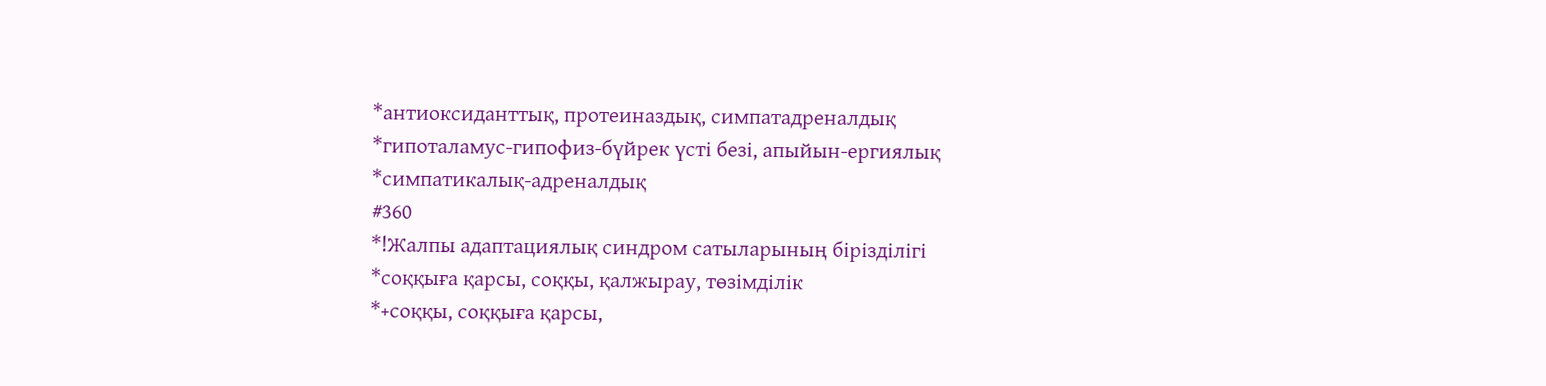*антиоксиданттық, протеиназдық, симпатадреналдық
*гипоталамус-гипофиз-бүйрек үсті безі, апыйын-ергиялық
*симпатикалық-адреналдық
#360
*!Жалпы адаптациялық синдром сатыларының бірізділігі
*соққыға қарсы, соққы, қалжырау, төзімділік
*+соққы, соққыға қарсы,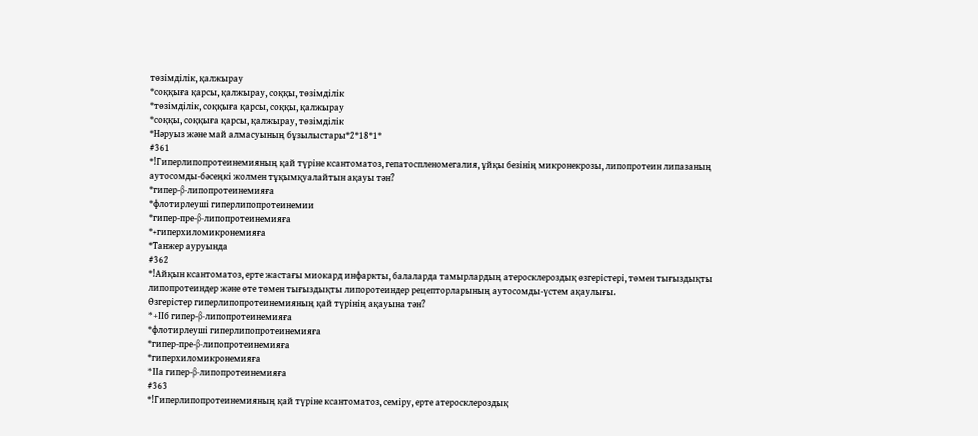төзімділік, қалжырау
*соққыға қарсы, қалжырау, соққы, төзімділік
*төзімділік, соққыға қарсы, соққы, қалжырау
*соққы, соққыға қарсы, қалжырау, төзімділік
*Нәруыз және май алмасуының бұзылыстары*2*18*1*
#361
*!Гиперлипопротеинемияның қай түріне ксантоматоз, гепатоспленомегалия, ұйқы безінің микронекрозы, липопротеин липазаның аутосомды-бәсеңкі жолмен тұқымқуалайтын ақауы тән?
*гипер-β-липопротеинемияға
*флотирлеуші гиперлипопротеинемии
*гипер-пре-β-липопротеинемияға
*+гиперхиломикронемияға
*Танжер ауруында
#362
*!Айқын ксантоматоз, ерте жастағы миокард инфаркты, балаларда тамырлардың атеросклероздық өзгерістері, төмен тығыздықты липопротеиндер және өте төмен тығыздықты липоротеиндер рецепторларының аутосомды-үстем ақаулығы.
Өзгерістер гиперлипопротеинемияның қай түрінің ақауына тән?
*+IIб гипер-β-липопротеинемияға
*флотирлеуші гиперлипопротеинемияға
*гипер-пре-β-липопротеинемияға
*гиперхиломикронемияға
*IIа гипер-β-липопротеинемияға
#363
*!Гиперлипопротеинемияның қай түріне ксантоматоз, семіру, ерте атеросклероздық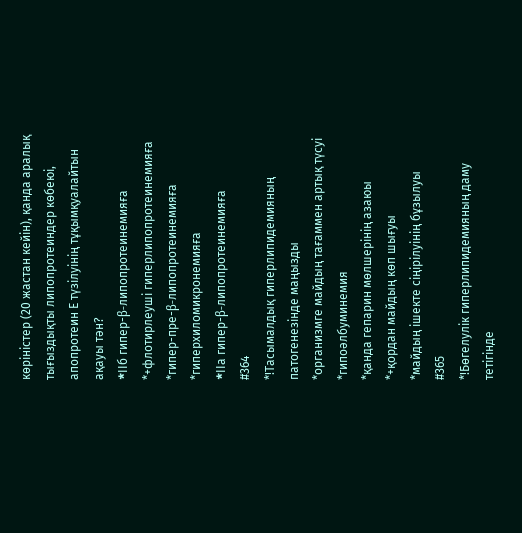көріністер (20 жастан кейін), қанда аралық тығыздықты липопротеиндер көбеюі, апопротеин Е түзілуінің тұқымқуалайтын ақауы тән?
*IIб гипер-β-липопротеинемияға
*+флотирлеуші гиперлипопротеинемияға
*гипер-пре-β-липопротеинемияға
*гиперхиломикронемияға
*IIа гипер-β-липопротеинемияға
#364
*!Тасымалдық гиперлипидемияның патогенезінде маңызды
*организмге майдың тағаммен артық түсуі
*гипоәлбуминемия
*қанда гепарин мөлшерінің азаюы
*+қордан майдың көп шығуы
*майдың ішекте сіңірілуінің бұзылуы
#365
*!Бөгелулік гиперлипидемияның даму тетігінде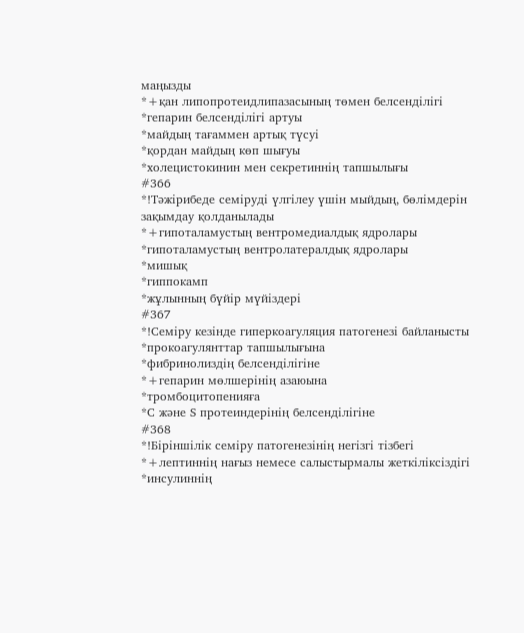маңызды
*+қан липопротеидлипазасының төмен белсенділігі
*гепарин белсенділігі артуы
*майдың тағаммен артық түсуі
*қордан майдың көп шығуы
*холецистокинин мен секретиннің тапшылығы
#366
*!Тәжірибеде семіруді үлгілеу үшін мыйдың, бөлімдерін зақымдау қолданылады
*+гипоталамустың вентромедиалдық ядролары
*гипоталамустың вентролатералдық ядролары
*мишық
*гиппокамп
*жұлынның бүйір мүйіздері
#367
*!Семіру кезінде гиперкоагуляция патогенезі байланысты
*прокоагулянттар тапшылығына
*фибринолиздің белсенділігіне
*+гепарин мөлшерінің азаюына
*тромбоцитопенияға
*С және S протеиндерінің белсенділігіне
#368
*!Біріншілік семіру патогенезінің негізгі тізбегі
*+лептиннің нағыз немесе салыстырмалы жеткіліксіздігі
*инсулиннің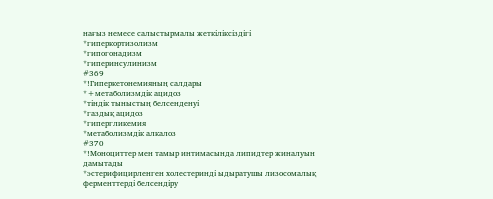нағыз немесе салыстырмалы жеткіліксіздігі
*гиперкортизолизм
*гипогонадизм
*гиперинсулинизм
#369
*!Гиперкетонемияның салдары
*+метаболизмдік ацидоз
*тіндік тыныстың белсенденуі
*газдық ацидоз
*гипергликемия
*метаболизмдік алкалоз
#370
*!Моноциттер мен тамыр интимасында липидтер жиналуын дамытады
*эстерифицирленген холестеринді ыдыратушы лизосомалық ферменттерді белсендіру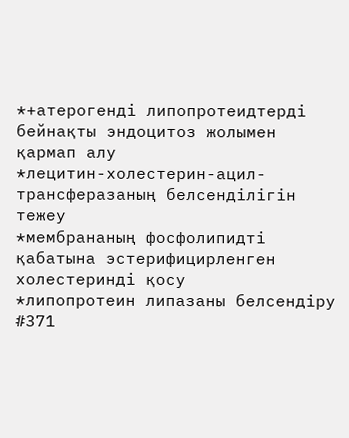*+атерогенді липопротеидтерді бейнақты эндоцитоз жолымен қармап алу
*лецитин-холестерин-ацил-трансферазаның белсенділігін тежеу
*мембрананың фосфолипидті қабатына эстерифицирленген холестеринді қосу
*липопротеин липазаны белсендіру
#371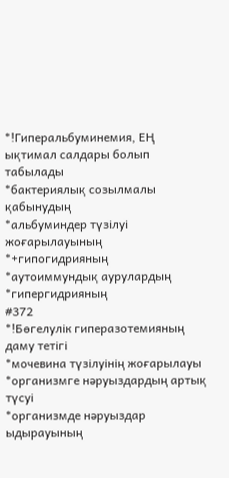*!Гиперальбуминемия, ЕҢ ықтимал салдары болып табылады
*бактериялық созылмалы қабынудың
*альбуминдер түзілуі жоғарылауының
*+гипогидрияның
*аутоиммундық аурулардың
*гипергидрияның
#372
*!Бөгелулік гиперазотемияның даму тетігі
*мочевина түзілуінің жоғарылауы
*организмге нәруыздардың артық түсуі
*организмде нәруыздар ыдырауының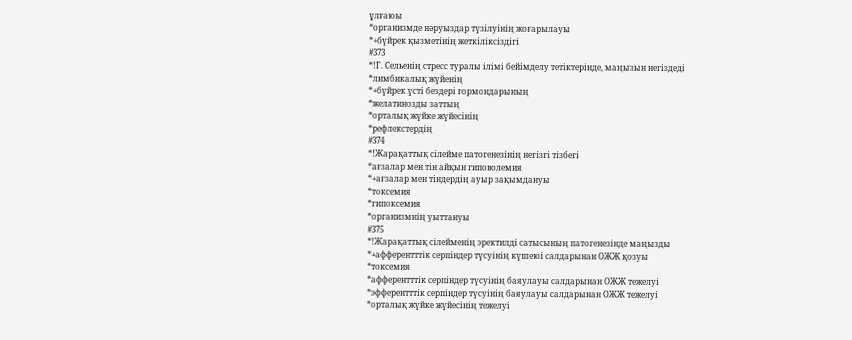ұлғаюы
*организмде нәруыздар түзілуінің жоғарылауы
*+бүйрек қызметінің жеткіліксіздігі
#373
*!Г. Сельенің стресс туралы ілімі бейімделу тетіктерінде, маңызын негіздеді
*лимбикалық жүйенің
*+бүйрек үсті бездері гормондарының
*желатинозды заттың
*орталық жүйке жүйесінің
*рефлекстердің
#374
*!Жарақаттық сілейме патогенезінің негізгі тізбегі
*ағзалар мен тін айқын гиповолемия
*+ағзалар мен тіндердің ауыр зақымдануы
*токсемия
*гипоксемия
*организмнің уыттануы
#375
*!Жарақаттық сілейменің эректилді сатысының патогенезінде маңызды
*+афферентттік серпіндер түсуінің күшеюі салдарынан ОЖЖ қозуы
*токсемия
*афферентттік серпіндер түсуінің баяулауы салдарынан ОЖЖ тежелуі
*эфферентттік серпіндер түсуінің баяулауы салдарынан ОЖЖ тежелуі
*орталық жүйке жүйесінің тежелуі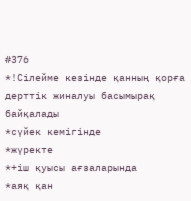#376
*!Сілейме кезінде қанның қорға дерттік жиналуы басымырақ байқалады
*сүйек кемігінде
*жүректе
*+іш қуысы ағзаларында
*аяқ қан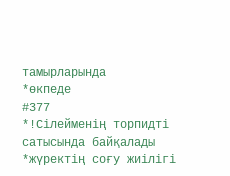тамырларында
*өкпеде
#377
*!Сілейменің торпидті сатысында байқалады
*жүректің соғу жиілігі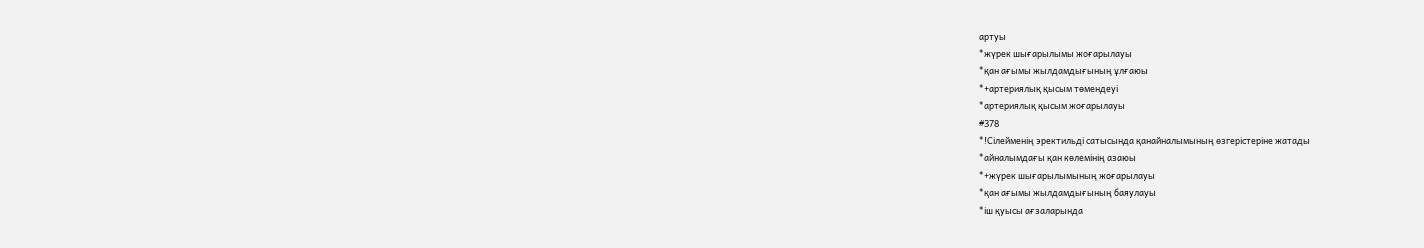артуы
*жүрек шығарылымы жоғарылауы
*қан ағымы жылдамдығының ұлғаюы
*+артериялық қысым төмендеуі
*артериялық қысым жоғарылауы
#378
*!Сілейменің эректильді сатысында қанайналымының өзгерістеріне жатады
*айналымдағы қан көлемінің азаюы
*+жүрек шығарылымының жоғарылауы
*қан ағымы жылдамдығының баяулауы
*іш қуысы ағзаларында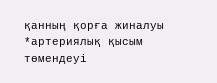қанның қорға жиналуы
*артериялық қысым төмендеуі